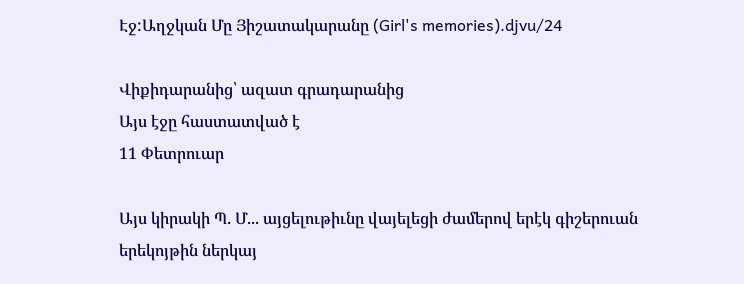Էջ:Աղջկան Մը Յիշատակարանը (Girl's memories).djvu/24

Վիքիդարանից՝ ազատ գրադարանից
Այս էջը հաստատված է
11 Փետրուար

Այս կիրակի Պ. Մ... այցելութիւնը վայելեցի ժամերով երէկ գիշերուան երեկոյթին ներկայ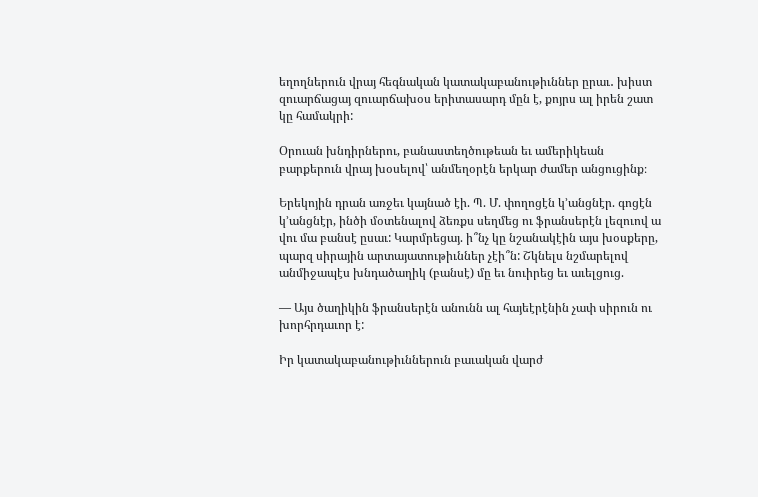եղողներուն վրայ հեգնական կատակաբանութիւններ ըրաւ․ խիստ զուարճացայ զուարճախօս երիտասարդ մըն է, քոյրս ալ իրեն շատ կը համակրի:

Օրուան խնդիրներու, բանաստեղծութեան եւ ամերիկեան բարքերուն վրայ խօսելով՝ անմեղօրէն երկար ժամեր անցուցինք։

Երեկոյին դրան առջեւ կայնած էի. Պ. Մ. փողոցէն կ՚անցնէր. գոցէն կ՚անցնէր, ինծի մօտենալով ձեռքս սեղմեց ու ֆրանսերէն լեզուով ա վու մա բանսէ ըսաւ: Կարմրեցայ. ի՞նչ կը նշանակէին այս խօսքերը, պարզ սիրային արտայատութիւններ չէի՞ն: Շկնելս նշմարելով անմիջապէս խնդածաղիկ (բանսէ) մը եւ նուիրեց եւ աւելցուց.

— Այս ծաղիկին ֆրանսերէն անունն ալ հայեէրէնին չափ սիրուն ու խորհրդաւոր է:

Իր կատակաբանութիւններուն բաւական վարժ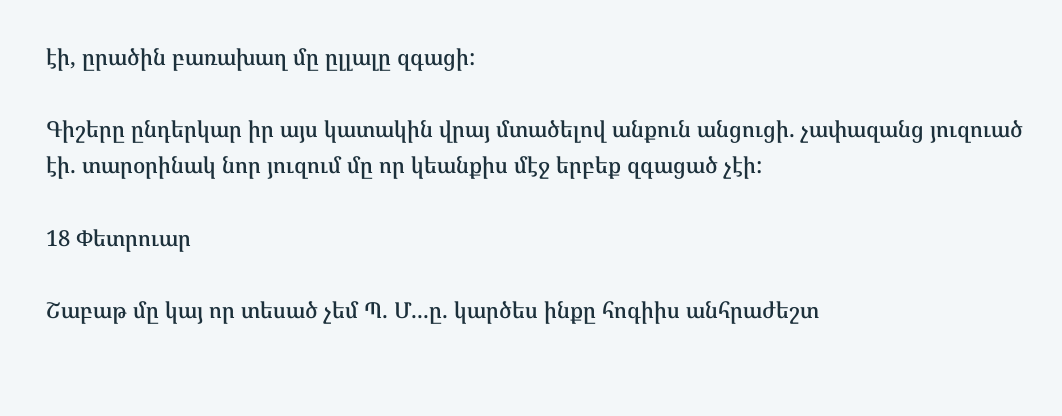էի, ըրածին բառախաղ մը ըլլալը զգացի:

Գիշերը ընդերկար իր այս կատակին վրայ մտածելով անքուն անցուցի. չափազանց յուզուած էի. տարօրինակ նոր յուզում մը որ կեանքիս մէջ երբեք զգացած չէի:

18 Փետրուար

Շաբաթ մը կայ որ տեսած չեմ Պ. Մ...ը. կարծես ինքը հոգիիս անհրաժեշտ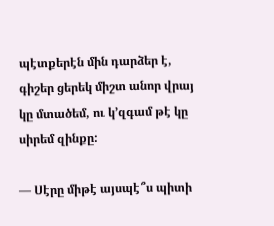պէտքերէն մին դարձեր է, գիշեր ցերեկ միշտ անոր վրայ կը մտածեմ, ու կ՚զգամ թէ կը սիրեմ զինքը:

— Սէրը միթէ այսպէ՞ս պիտի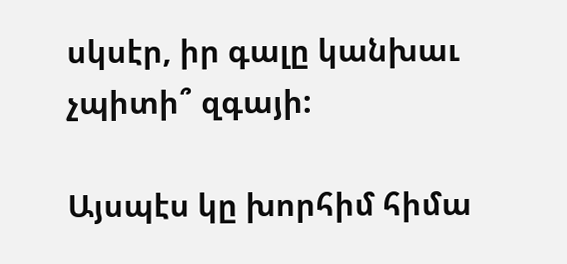սկսէր, իր գալը կանխաւ չպիտի՞ զգայի:

Այսպէս կը խորհիմ հիմա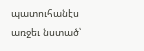պատուհանէս առջեւ նստած՝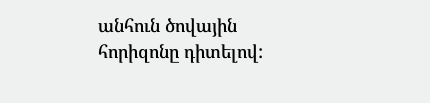անհուն ծովային հորիզոնը դիտելով: